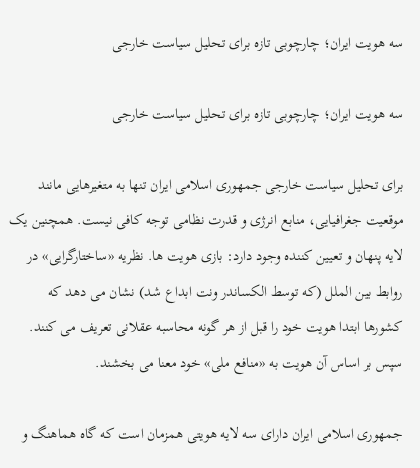سه هویت ایران؛ چارچوبی تازه برای تحلیل سیاست خارجی

سه هویت ایران؛ چارچوبی تازه برای تحلیل سیاست خارجی

برای تحلیل سیاست خارجی جمهوری اسلامی ایران تنها به متغیرهایی مانند موقعیت جغرافیایی، منابع انرژی و قدرت نظامی توجه کافی نیست. همچنین یک لایه پنهان و تعیین کننده وجود دارد: بازی هویت ها. نظریه «ساختارگرایی» در روابط بین الملل (که توسط الکساندر ونت ابداع شد) نشان می دهد که کشورها ابتدا هویت خود را قبل از هر گونه محاسبه عقلانی تعریف می کنند. سپس بر اساس آن هویت به «منافع ملی» خود معنا می بخشند.

جمهوری اسلامی ایران دارای سه لایه هویتی همزمان است که گاه هماهنگ و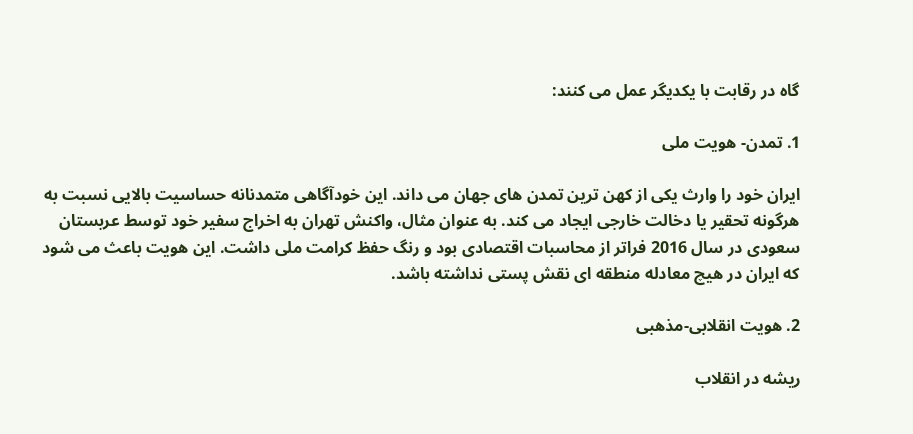گاه در رقابت با یکدیگر عمل می کنند:

1. تمدن- هویت ملی

ایران خود را وارث یکی از کهن ترین تمدن های جهان می داند. این خودآگاهی متمدنانه حساسیت بالایی نسبت به هرگونه تحقیر یا دخالت خارجی ایجاد می کند. به عنوان مثال، واکنش تهران به اخراج سفیر خود توسط عربستان سعودی در سال 2016 فراتر از محاسبات اقتصادی بود و رنگ حفظ کرامت ملی داشت. این هویت باعث می شود که ایران در هیچ معادله منطقه ای نقش پستی نداشته باشد.

2. هویت انقلابی-مذهبی

ریشه در انقلاب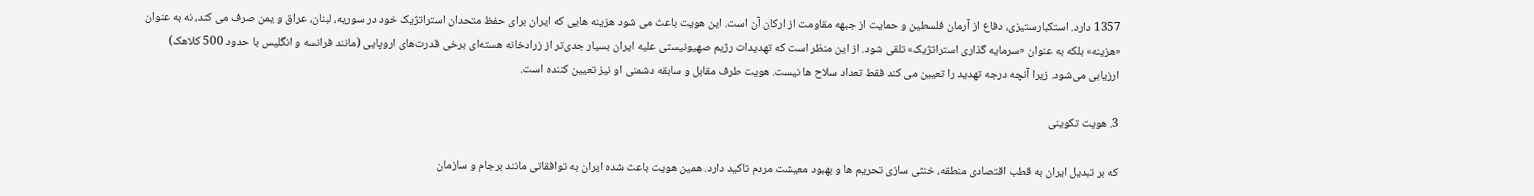1357 دارد. استکبارستیزی، دفاع از آرمان فلسطین و حمایت از جبهه مقاومت از ارکان آن است. این هویت باعث می شود هزینه هایی که ایران برای حفظ متحدان استراتژیک خود در سوریه، لبنان، عراق و یمن صرف می کند، نه به عنوان «هزینه» بلکه به عنوان «سرمایه گذاری استراتژیک» تلقی شود. از این منظر است که تهدیدات رژیم صهیونیستی علیه ایران بسیار جدی‌تر از زرادخانه هسته‌ای برخی قدرت‌های اروپایی (مانند فرانسه و انگلیس با حدود 500 کلاهک) ارزیابی می‌شود. زیرا آنچه درجه تهدید را تعیین می کند فقط تعداد سلاح ها نیست. هویت طرف مقابل و سابقه دشمنی او نیز تعیین کننده است.

3. هویت تکوینی

که بر تبدیل ایران به قطب اقتصادی منطقه، خنثی سازی تحریم ها و بهبود معیشت مردم تاکید دارد. همین هویت باعث شده ایران به توافقاتی مانند برجام و سازمان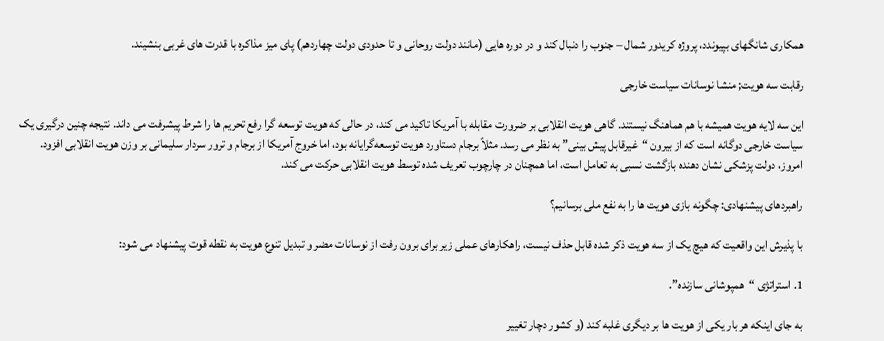همکاری شانگهای بپیوندد، پروژه کریدور شمال – جنوب را دنبال کند و در دوره هایی (مانند دولت روحانی و تا حدودی دولت چهاردهم) پای میز مذاکره با قدرت های غربی بنشیند.

رقابت سه هویت; منشا نوسانات سیاست خارجی

این سه لایه هویت همیشه با هم هماهنگ نیستند. گاهی هویت انقلابی بر ضرورت مقابله با آمریکا تاکید می کند، در حالی که هویت توسعه گرا رفع تحریم ها را شرط پیشرفت می داند. نتیجه چنین درگیری یک سیاست خارجی دوگانه است که از بیرون “غیرقابل پیش بینی” به نظر می رسد. مثلاً برجام دستاورد هویت توسعه‌گرایانه بود، اما خروج آمریکا از برجام و ترور سردار سلیمانی بر وزن هویت انقلابی افزود. امروز، دولت پزشکی نشان دهنده بازگشت نسبی به تعامل است، اما همچنان در چارچوب تعریف شده توسط هویت انقلابی حرکت می کند.

راهبردهای پیشنهادی: چگونه بازی هویت ها را به نفع ملی برسانیم؟

با پذیرش این واقعیت که هیچ یک از سه هویت ذکر شده قابل حذف نیست، راهکارهای عملی زیر برای برون رفت از نوسانات مضر و تبدیل تنوع هویت به نقطه قوت پیشنهاد می شود:

1. استراتژی “همپوشانی سازنده”.

به جای اینکه هر بار یکی از هویت ها بر دیگری غلبه کند (و کشور دچار تغییر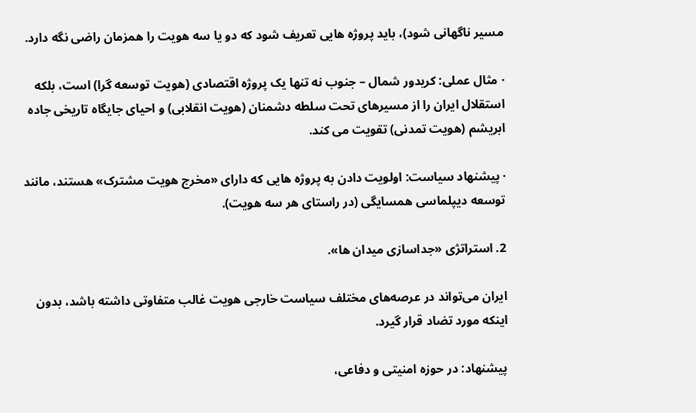مسیر ناگهانی شود)، باید پروژه هایی تعریف شود که دو یا سه هویت را همزمان راضی نگه دارد.

· مثال عملی: کریدور شمال – جنوب نه تنها یک پروژه اقتصادی (هویت توسعه گرا) است، بلکه استقلال ایران را از مسیرهای تحت سلطه دشمنان (هویت انقلابی) و احیای جایگاه تاریخی جاده ابریشم (هویت تمدنی) تقویت می کند.

· پیشنهاد سیاست: اولویت دادن به پروژه هایی که دارای «مخرج هویت مشترک» هستند، مانند توسعه دیپلماسی همسایگی (در راستای هر سه هویت).

2. استراتژی «جداسازی میدان ها».

ایران می‌تواند در عرصه‌های مختلف سیاست خارجی هویت غالب متفاوتی داشته باشد، بدون اینکه مورد تضاد قرار گیرد.

پیشنهاد: در حوزه امنیتی و دفاعی،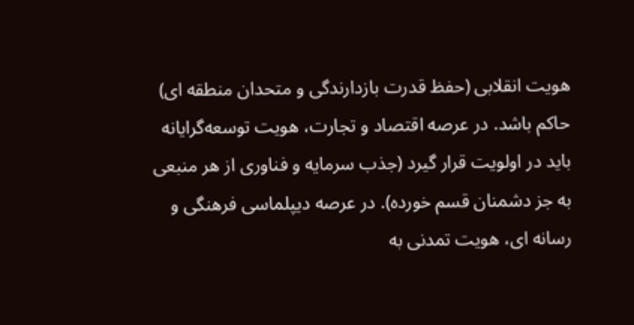هویت انقلابی (حفظ قدرت بازدارندگی و متحدان منطقه ای) حاکم باشد. در عرصه اقتصاد و تجارت، هویت توسعه‌گرایانه باید در اولویت قرار گیرد (جذب سرمایه و فناوری از هر منبعی به جز دشمنان قسم خورده). در عرصه دیپلماسی فرهنگی و رسانه ای، هویت تمدنی به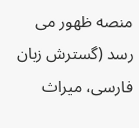منصه ظهور می رسد (گسترش زبان فارسی، میراث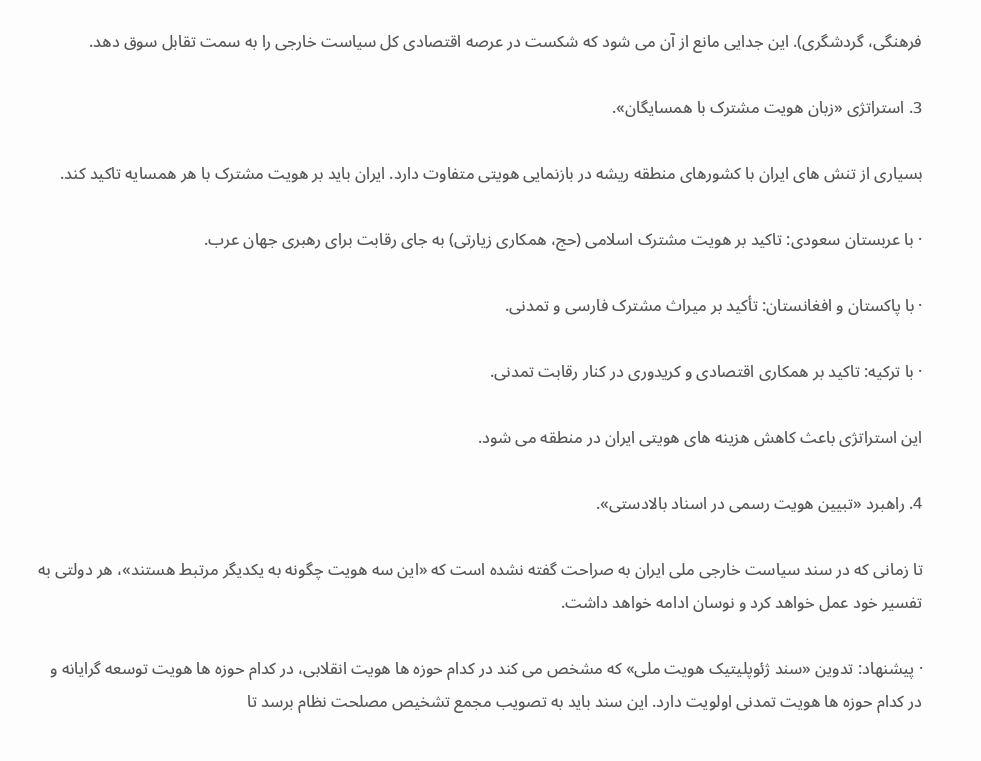فرهنگی، گردشگری). این جدایی مانع از آن می شود که شکست در عرصه اقتصادی کل سیاست خارجی را به سمت تقابل سوق دهد.

3. استراتژی «زبان هویت مشترک با همسایگان».

بسیاری از تنش های ایران با کشورهای منطقه ریشه در بازنمایی هویتی متفاوت دارد. ایران باید بر هویت مشترک با هر همسایه تاکید کند.

· با عربستان سعودی: تاکید بر هویت مشترک اسلامی (حج، همکاری زیارتی) به جای رقابت برای رهبری جهان عرب.

· با پاکستان و افغانستان: تأکید بر میراث مشترک فارسی و تمدنی.

· با ترکیه: تاکید بر همکاری اقتصادی و کریدوری در کنار رقابت تمدنی.

این استراتژی باعث کاهش هزینه های هویتی ایران در منطقه می شود.

4. راهبرد «تبیین هویت رسمی در اسناد بالادستی».

تا زمانی که در سند سیاست خارجی ملی ایران به صراحت گفته نشده است که «این سه هویت چگونه به یکدیگر مرتبط هستند»، هر دولتی به تفسیر خود عمل خواهد کرد و نوسان ادامه خواهد داشت.

· پیشنهاد: تدوین «سند ژئوپلیتیک هویت ملی» که مشخص می کند در کدام حوزه ها هویت انقلابی، در کدام حوزه ها هویت توسعه گرایانه و در کدام حوزه ها هویت تمدنی اولویت دارد. این سند باید به تصویب مجمع تشخیص مصلحت نظام برسد تا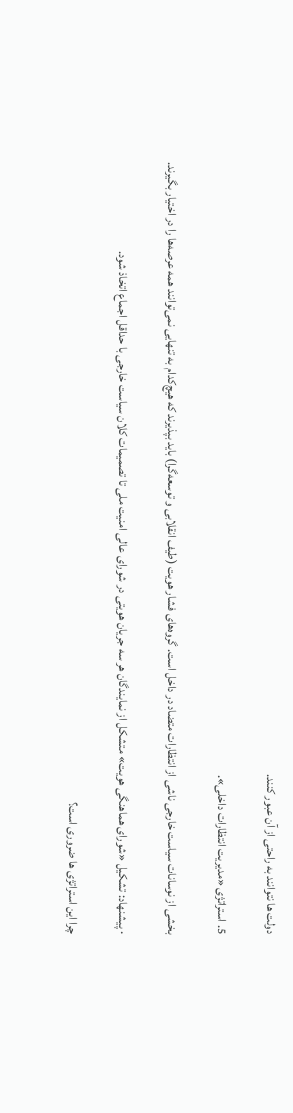دولت ها نتوانند به راحتی از آن عبور کنند.

5. استراتژی «مدیریت انتظارات داخلی».

بخشی از نوسانات سیاست خارجی ناشی از انتظارات متضاد در داخل است. گروه‌های فشار هویت (طیف انقلابی و توسعه‌گرا) باید بپذیرند که هیچ‌کدام به تنهایی نمی‌توانند همه عرصه‌ها را در اختیار بگیرند.

· پیشنهاد: تشکیل «شورای هماهنگی هویت» متشکل از نمایندگان هر سه جریان هویتی در شورای عالی امنیت ملی تا تصمیمات کلان سیاست خارجی با حداقل اجماع اتخاذ شود.

چرا این استراتژی ها ضروری است؟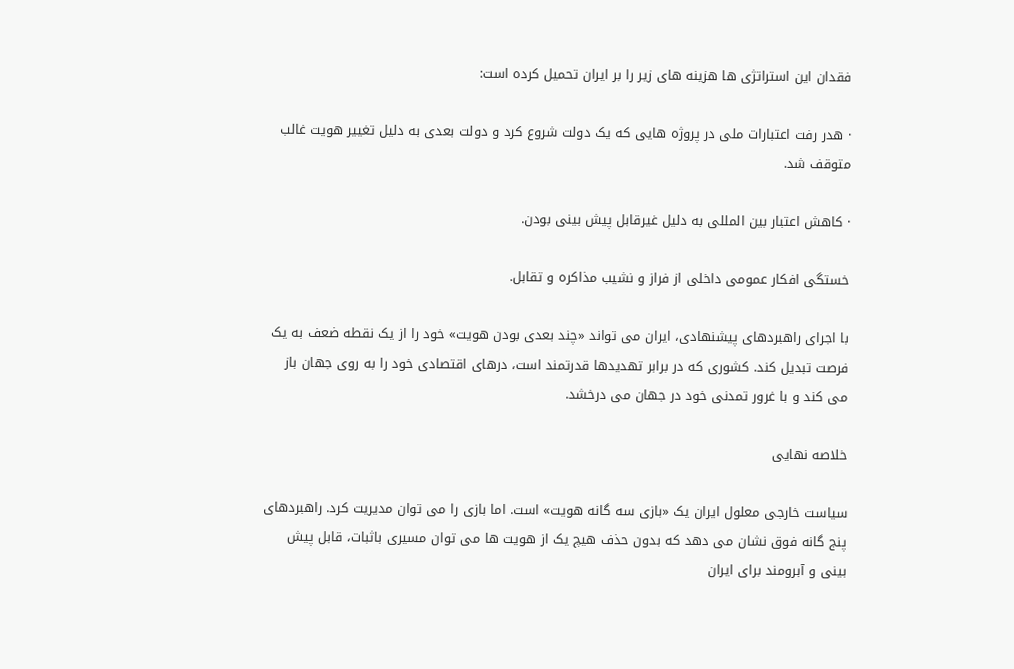فقدان این استراتژی ها هزینه های زیر را بر ایران تحمیل کرده است:

· هدر رفت اعتبارات ملی در پروژه هایی که یک دولت شروع کرد و دولت بعدی به دلیل تغییر هویت غالب متوقف شد.

· کاهش اعتبار بین المللی به دلیل غیرقابل پیش بینی بودن.

خستگی افکار عمومی داخلی از فراز و نشیب مذاکره و تقابل.

با اجرای راهبردهای پیشنهادی، ایران می تواند «چند بعدی بودن هویت» خود را از یک نقطه ضعف به یک فرصت تبدیل کند. کشوری که در برابر تهدیدها قدرتمند است، درهای اقتصادی خود را به روی جهان باز می کند و با غرور تمدنی خود در جهان می درخشد.

خلاصه نهایی

سیاست خارجی معلول ایران یک «بازی سه گانه هویت» است. اما بازی را می توان مدیریت کرد. راهبردهای پنج گانه فوق نشان می دهد که بدون حذف هیچ یک از هویت ها می توان مسیری باثبات، قابل پیش بینی و آبرومند برای ایران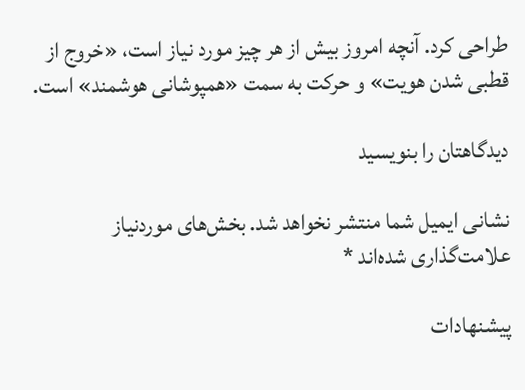طراحی کرد. آنچه امروز بیش از هر چیز مورد نیاز است، «خروج از قطبی شدن هویت» و حرکت به سمت «همپوشانی هوشمند» است.

دیدگاهتان را بنویسید

نشانی ایمیل شما منتشر نخواهد شد. بخش‌های موردنیاز علامت‌گذاری شده‌اند *

پیشنهادات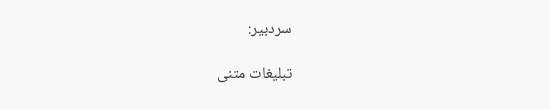سردبیر:

تبلیغات متنی